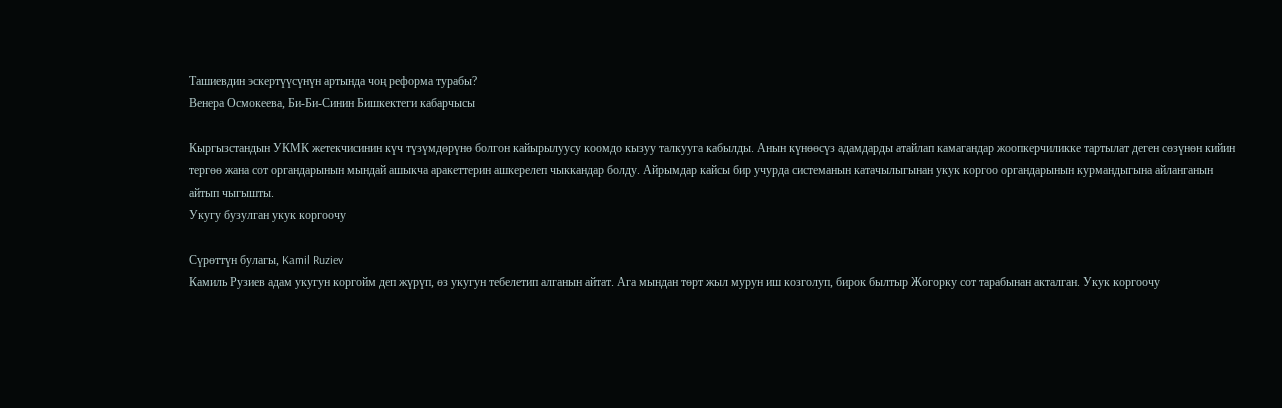Ташиевдин эскертүүсүнүн артында чоң реформа турабы?
Венера Осмокеева, Би-Би-Синин Бишкектеги кабарчысы

Кыргызстандын УКМК жетекчисинин күч түзүмдөрүнө болгон кайырылуусу коомдо кызуу талкууга кабылды. Анын күнөөсүз адамдарды атайлап камагандар жоопкерчиликке тартылат деген сөзүнөн кийин тергөө жана сот органдарынын мындай ашыкча аракеттерин ашкерелеп чыккандар болду. Айрымдар кайсы бир учурда системанын катачылыгынан укук коргоо органдарынын курмандыгына айланганын айтып чыгышты.
Укугу бузулган укук коргоочу

Сүрөттүн булагы, Kamil Ruziev
Камиль Рузиев адам укугун коргойм деп жүрүп, өз укугун тебелетип алганын айтат. Ага мындан төрт жыл мурун иш козголуп, бирок былтыр Жогорку сот тарабынан акталган. Укук коргоочу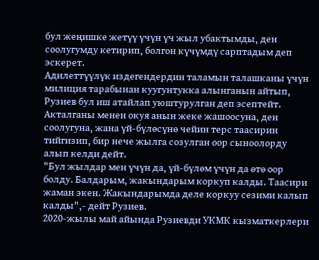бул жеңишке жетүү үчүн үч жыл убактымды, ден соолугумду кетирип, болгон күчүмдү сарптадым деп эскерет.
Адилеттүүлүк издегендердин таламын талашканы үчүн милиция тарабынан куугунтукка алынганын айтып, Рузиев бул иш атайлап уюштурулган деп эсептейт.
Акталганы менен окуя анын жеке жашоосуна, ден соолугуна, жана үй-бүлөсүнө чейин терс таасирин тийгизип, бир нече жылга созулган оор сыноолорду алып келди дейт.
"Бул жылдар мен үчүн да, үй-бүлөм үчүн да өтө оор болду. Балдарым, жакындарым коркуп калды. Таасири жаман экен. Жакындарымда деле коркуу сезими калып калды",- дейт Рузиев.
2020-жылы май айында Рузиевди УКМК кызматкерлери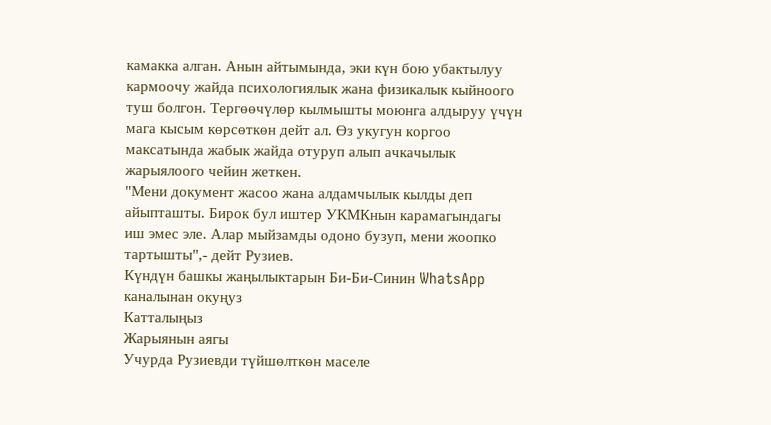камакка алган. Анын айтымында, эки күн бою убактылуу кармоочу жайда психологиялык жана физикалык кыйноого туш болгон. Тергөөчүлөр кылмышты моюнга алдыруу үчүн мага кысым көрсөткөн дейт ал. Өз укугун коргоо максатында жабык жайда отуруп алып ачкачылык жарыялоого чейин жеткен.
"Мени документ жасоо жана алдамчылык кылды деп айыпташты. Бирок бул иштер УКМКнын карамагындагы иш эмес эле. Алар мыйзамды одоно бузуп, мени жоопко тартышты",- дейт Рузиев.
Күндүн башкы жаңылыктарын Би-Би-Синин WhatsApp каналынан окуңуз
Катталыңыз
Жарыянын аягы
Учурда Рузиевди түйшөлткөн маселе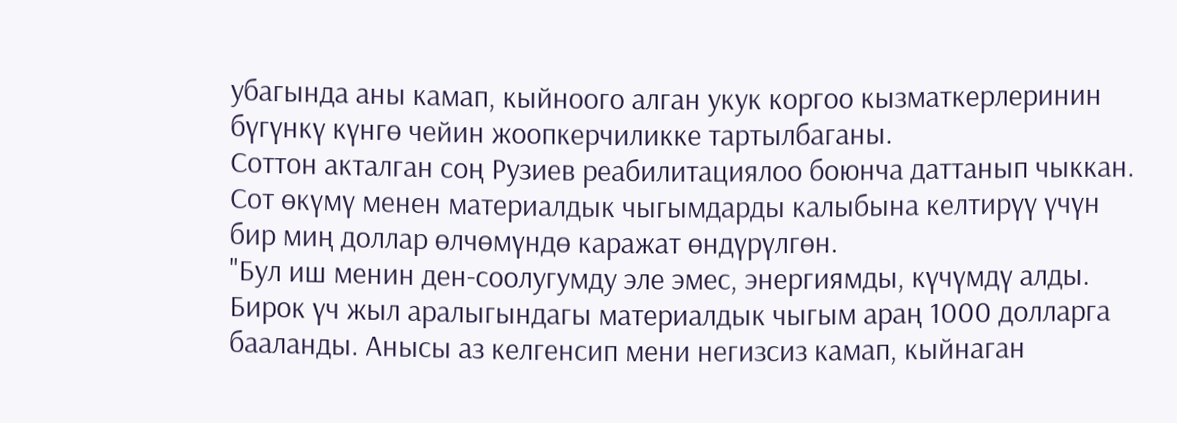убагында аны камап, кыйноого алган укук коргоо кызматкерлеринин бүгүнкү күнгө чейин жоопкерчиликке тартылбаганы.
Соттон акталган соң Рузиев реабилитациялоо боюнча даттанып чыккан. Сот өкүмү менен материалдык чыгымдарды калыбына келтирүү үчүн бир миң доллар өлчөмүндө каражат өндүрүлгөн.
"Бул иш менин ден-соолугумду эле эмес, энергиямды, күчүмдү алды. Бирок үч жыл аралыгындагы материалдык чыгым араң 1000 долларга бааланды. Анысы аз келгенсип мени негизсиз камап, кыйнаган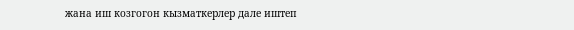жана иш козгогон кызматкерлер дале иштеп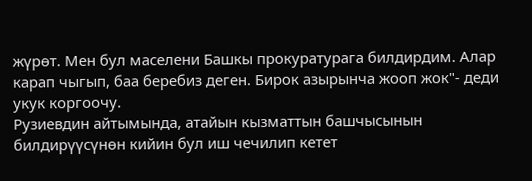жүрөт. Мен бул маселени Башкы прокуратурага билдирдим. Алар карап чыгып, баа беребиз деген. Бирок азырынча жооп жок"- деди укук коргоочу.
Рузиевдин айтымында, атайын кызматтын башчысынын билдирүүсүнөн кийин бул иш чечилип кетет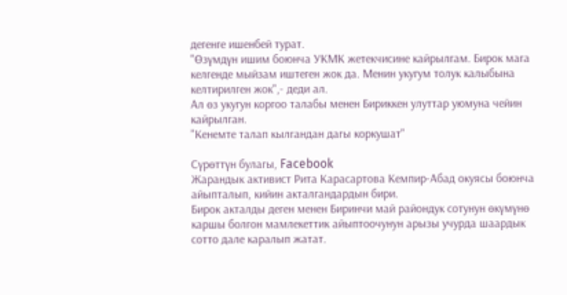дегенге ишенбей турат.
"Өзүмдүн ишим боюнча УКМК жетекчисине кайрылгам. Бирок мага келгенде мыйзам иштеген жок да. Менин укугум толук калыбына келтирилген жок",- деди ал.
Ал өз укугун коргоо талабы менен Бириккен улуттар уюмуна чейин кайрылган.
"Кенемте талап кылгандан дагы коркушат"

Сүрөттүн булагы, Facebook
Жарандык активист Рита Карасартова Кемпир-Абад окуясы боюнча айыпталып, кийин акталгандардын бири.
Бирок акталды деген менен Биринчи май райондук сотунун өкүмүнө каршы болгон мамлекеттик айыптоочунун арызы учурда шаардык сотто дале каралып жатат.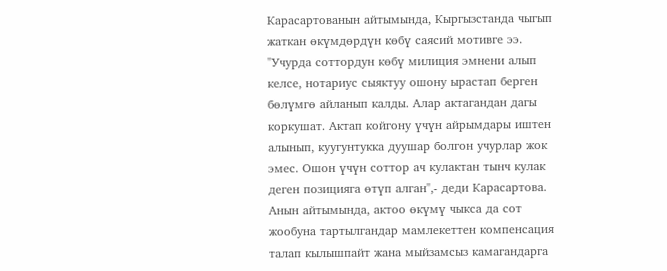Карасартованын айтымында, Кыргызстанда чыгып жаткан өкүмдөрдүн көбү саясий мотивге ээ.
"Учурда соттордун көбү милиция эмнени алып келсе, нотариус сыяктуу ошону ырастап берген бөлүмгө айланып калды. Алар актагандан дагы коркушат. Актап койгону үчүн айрымдары иштен алынып, куугунтукка дуушар болгон учурлар жок эмес. Ошон үчүн соттор ач кулактан тынч кулак деген позицияга өтүп алган",- деди Карасартова.
Анын айтымында, актоо өкүмү чыкса да сот жообуна тартылгандар мамлекеттен компенсация талап кылышпайт жана мыйзамсыз камагандарга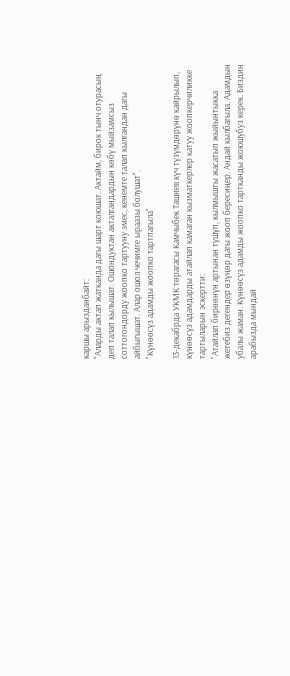каршы арызданбайт:
"Аларды актап жатканда дагы шарт коюшат. Актайм, бирок тынч отурасың деп талап кылышат. Ошондуктан акталгандардын көбү мыйзамсыз соттогондорду жоопко тартууну эмес, кенемте талап кылгандан дагы айбыгышат. Алар ошол чечимге ыраазы болушат".
"Күнөөсүз адамды жоопко тартпагыла"

13-декабрда УКМК төрагасы Камчыбек Ташиев күч түзүмдөрүнө кайрылып, күнөөсүз адамдарды атайлап камаган кызматкерлер катуу жоопкерчиликке тартыларын эскертти:
"Атайлап бирөөнүн артынан түшүп, кылмышты жасатып жыйынтыкка жетебиз дегендер өзүңөр дагы жооп бересиңер. Андай кылбагыла. Адамдын убалы жаман. Күнөөсүз адамды жоопко тартканды жоюшубуз керек. Биздин арабызда мындай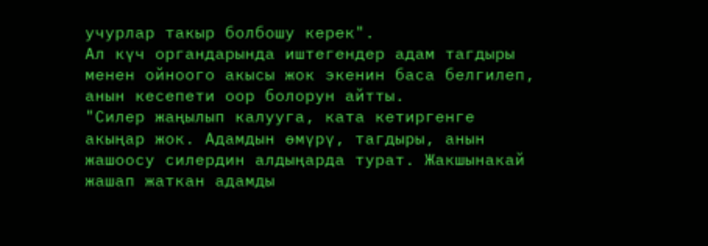учурлар такыр болбошу керек".
Ал күч органдарында иштегендер адам тагдыры менен ойноого акысы жок экенин баса белгилеп, анын кесепети оор болорун айтты.
"Силер жаңылып калууга, ката кетиргенге акыңар жок. Адамдын өмүрү, тагдыры, анын жашоосу силердин алдыңарда турат. Жакшынакай жашап жаткан адамды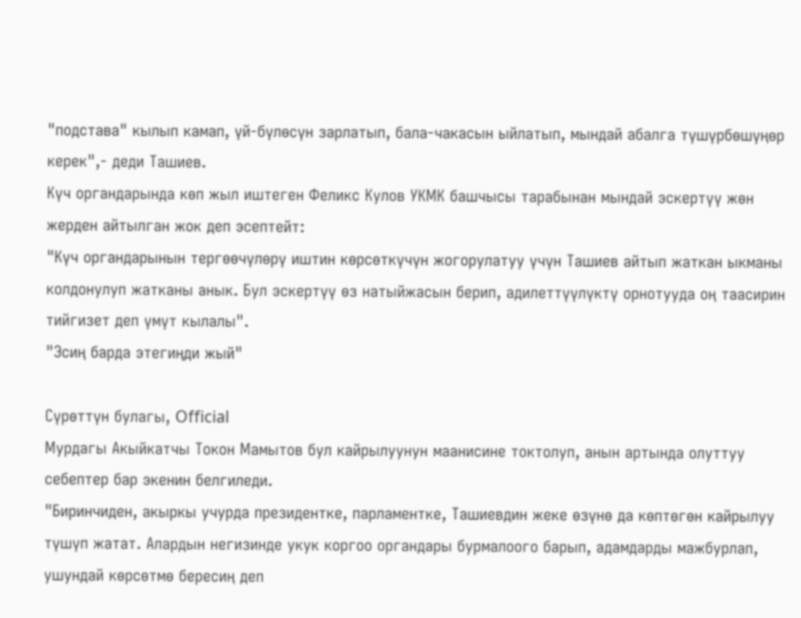"подстава" кылып камап, үй-бүлөсүн зарлатып, бала-чакасын ыйлатып, мындай абалга түшүрбөшүңөр керек",- деди Ташиев.
Күч органдарында көп жыл иштеген Феликс Кулов УКМК башчысы тарабынан мындай эскертүү жөн жерден айтылган жок деп эсептейт:
"Күч органдарынын тергөөчүлөрү иштин көрсөткүчүн жогорулатуу үчүн Ташиев айтып жаткан ыкманы колдонулуп жатканы анык. Бул эскертүү өз натыйжасын берип, адилеттүүлүктү орнотууда оң таасирин тийгизет деп үмүт кылалы".
"Эсиң барда этегиңди жый"

Сүрөттүн булагы, Official
Мурдагы Акыйкатчы Токон Мамытов бул кайрылуунун маанисине токтолуп, анын артында олуттуу себептер бар экенин белгиледи.
"Биринчиден, акыркы учурда президентке, парламентке, Ташиевдин жеке өзүнө да көптөгөн кайрылуу түшүп жатат. Алардын негизинде укук коргоо органдары бурмалоого барып, адамдарды мажбурлап, ушундай көрсөтмө бересиң деп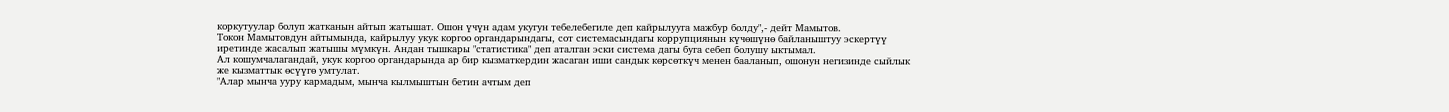коркутуулар болуп жатканын айтып жатышат. Ошон үчүн адам укугун тебелебегиле деп кайрылууга мажбур болду",- дейт Мамытов.
Токон Мамытовдун айтымында, кайрылуу укук коргоо органдарындагы, сот системасындагы коррупциянын күчөшүнө байланыштуу эскертүү иретинде жасалып жатышы мүмкүн. Андан тышкары "статистика" деп аталган эски система дагы буга себеп болушу ыктымал.
Ал кошумчалагандай, укук коргоо органдарында ар бир кызматкердин жасаган иши сандык көрсөткүч менен бааланып, ошонун негизинде сыйлык же кызматтык өсүүгө умтулат.
"Алар мынча ууру кармадым, мынча кылмыштын бетин ачтым деп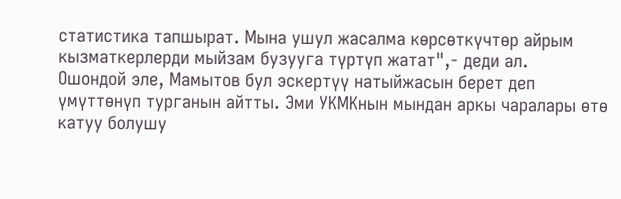статистика тапшырат. Мына ушул жасалма көрсөткүчтөр айрым кызматкерлерди мыйзам бузууга түртүп жатат",- деди ал.
Ошондой эле, Мамытов бул эскертүү натыйжасын берет деп үмүттөнүп турганын айтты. Эми УКМКнын мындан аркы чаралары өтө катуу болушу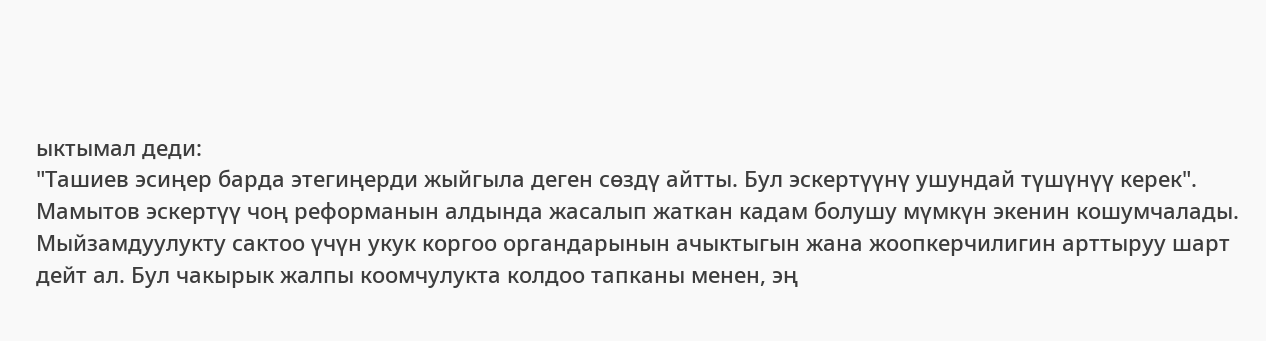ыктымал деди:
"Ташиев эсиңер барда этегиңерди жыйгыла деген сөздү айтты. Бул эскертүүнү ушундай түшүнүү керек".
Мамытов эскертүү чоң реформанын алдында жасалып жаткан кадам болушу мүмкүн экенин кошумчалады. Мыйзамдуулукту сактоо үчүн укук коргоо органдарынын ачыктыгын жана жоопкерчилигин арттыруу шарт дейт ал. Бул чакырык жалпы коомчулукта колдоо тапканы менен, эң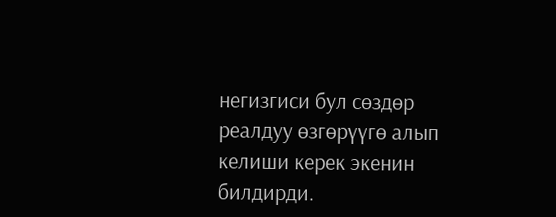негизгиси бул сөздөр реалдуу өзгөрүүгө алып келиши керек экенин билдирди.